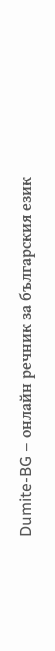Dumite-BG – онлайн речник за българския език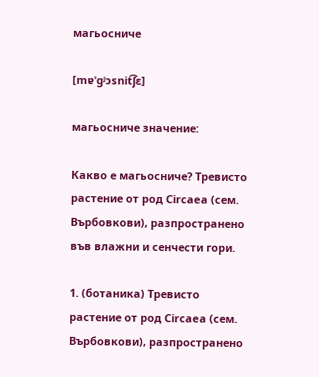магьосниче

[mɐˈɡʲɔsnit͡ʃɛ]

магьосниче значение:

Какво е магьосниче? Тревисто растение от род Circaea (сем. Върбовкови), разпространено във влажни и сенчести гори.

1. (ботаника) Тревисто растение от род Circaea (сем. Върбовкови), разпространено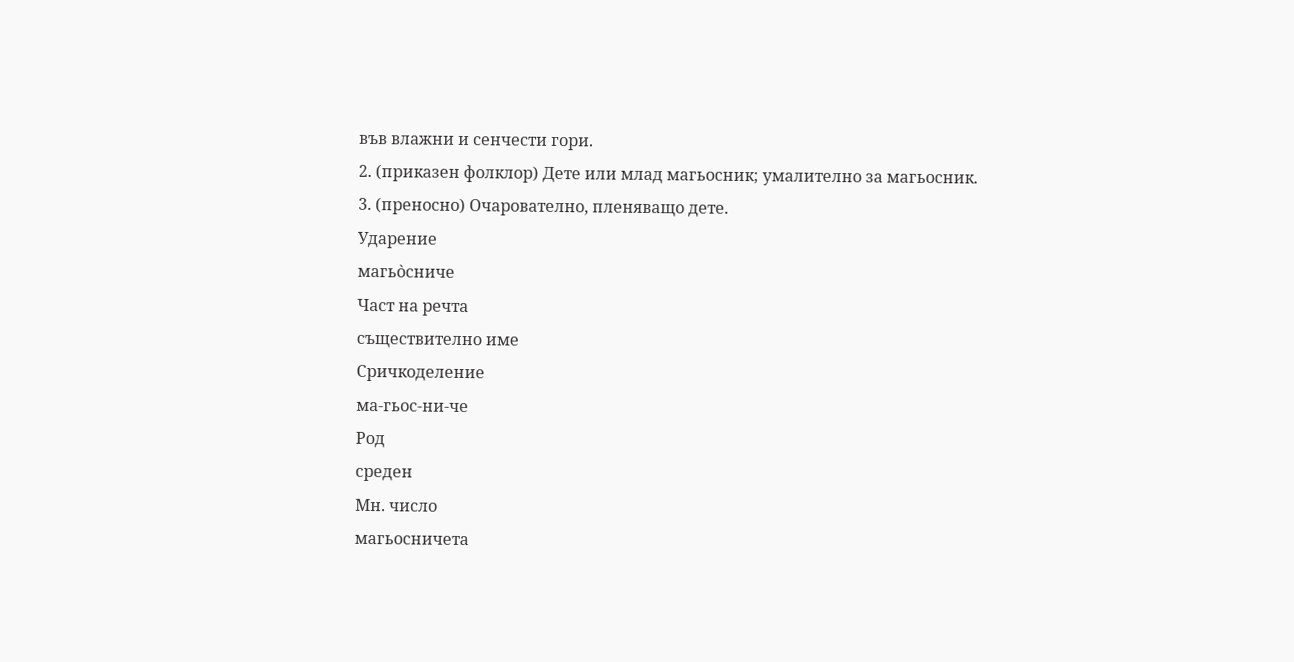във влажни и сенчести гори.
2. (приказен фолклор) Дете или млад магьосник; умалително за магьосник.
3. (преносно) Очарователно, пленяващо дете.
Ударение
магьо̀сниче
Част на речта
съществително име
Сричкоделение
ма-гьос-ни-че
Род
среден
Мн. число
магьосничета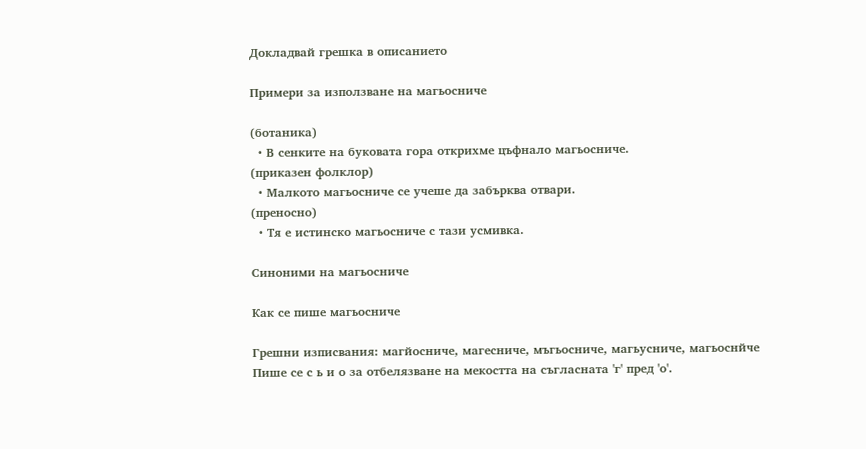Докладвай грешка в описанието

Примери за използване на магьосниче

(ботаника)
  • В сенките на буковата гора открихме цъфнало магьосниче.
(приказен фолклор)
  • Малкото магьосниче се учеше да забърква отвари.
(преносно)
  • Тя е истинско магьосниче с тази усмивка.

Синоними на магьосниче

Как се пише магьосниче

Грешни изписвания: магйосниче, магесниче, мъгьосниче, магьусниче, магьоснйче
Пише се с ь и о за отбелязване на мекостта на съгласната 'г' пред 'о'.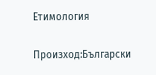Етимология

Произход:Български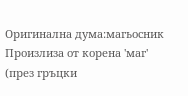Оригинална дума:магьосник
Произлиза от корена 'маг' (през гръцки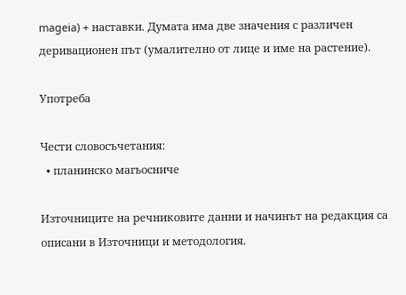mageia) + наставки. Думата има две значения с различен деривационен път (умалително от лице и име на растение).

Употреба

Чести словосъчетания:
  • планинско магьосниче

Източниците на речниковите данни и начинът на редакция са описани в Източници и методология.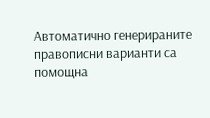Автоматично генерираните правописни варианти са помощна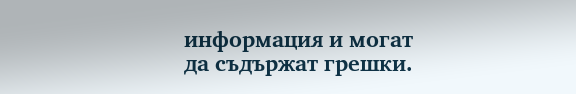информация и могат да съдържат грешки.